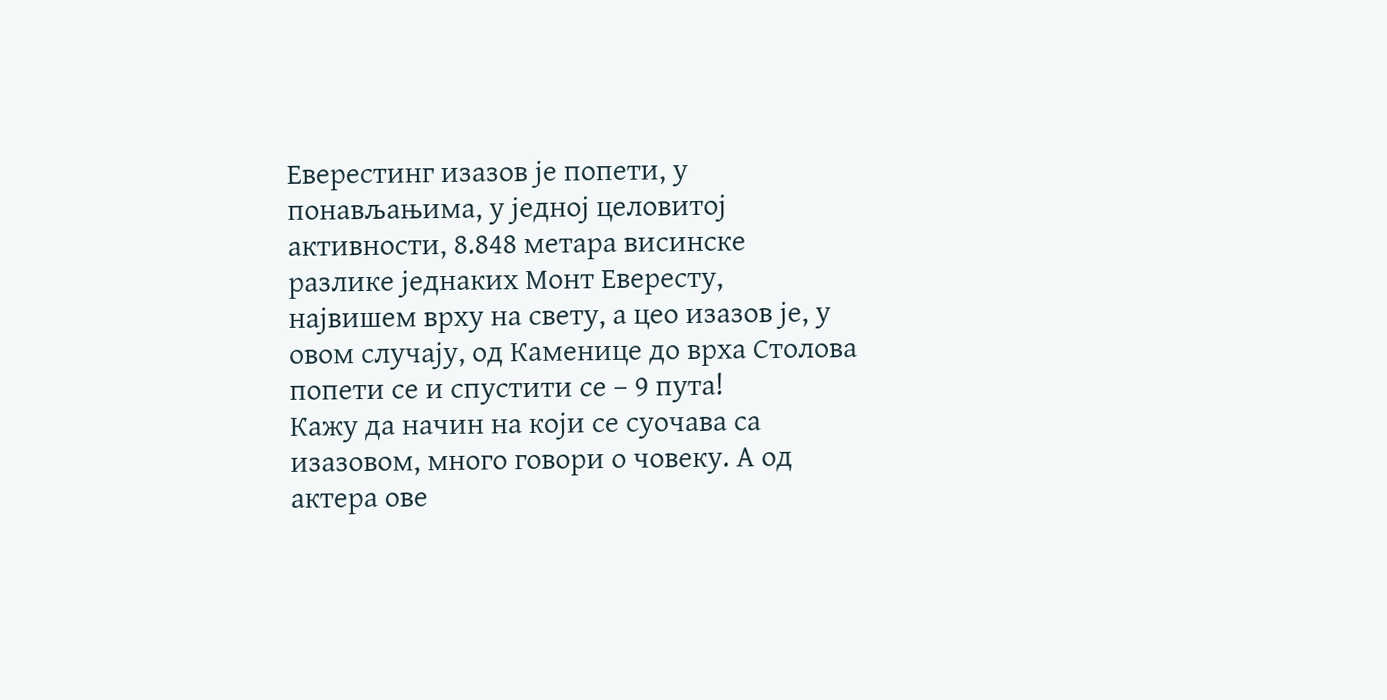Еверестинг изазов је попети, у понављањима, у једној целовитој активности, 8.848 метара висинске разлике једнаких Монт Евересту, највишем врху на свету, а цео изазов је, у овом случају, од Каменице до врха Столова попети се и спустити се – 9 пута!
Кажу да начин на који се суочава са изазовом, много говори о човеку. А од актера ове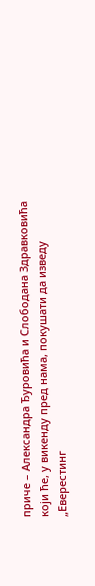приче – Александра Ђуровића и Слободана Здравковића који ће, у викенду пред нама, покушати да изведу „Еверестинг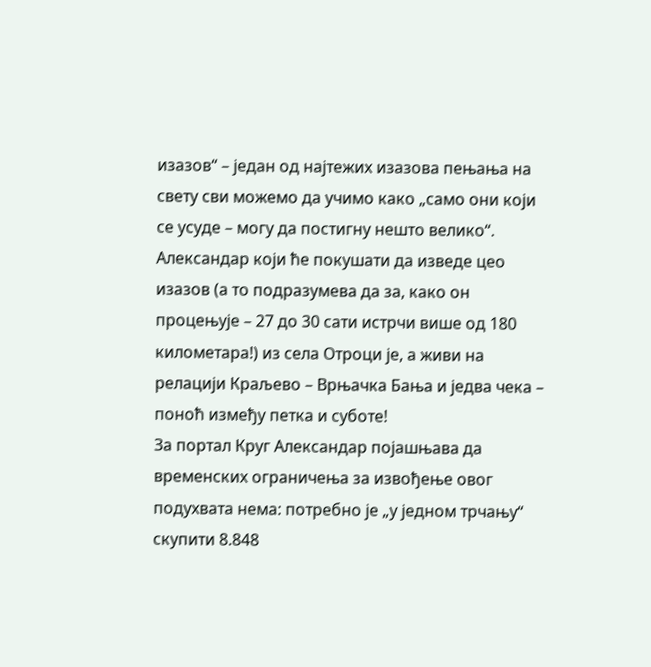изазов“ – један од најтежих изазова пењања на свету сви можемо да учимо како „само они који се усуде – могу да постигну нешто велико“.
Александар који ће покушати да изведе цео изазов (а то подразумева да за, како он процењује – 27 до 30 сати истрчи више од 180 километара!) из села Отроци је, а живи на релацији Краљево – Врњачка Бања и једва чека – поноћ између петка и суботе!
За портал Круг Александар појашњава да временских ограничења за извођење овог подухвата нема: потребно је „у једном трчању“ скупити 8.848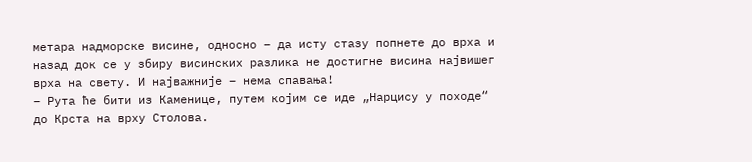метара надморске висине, односно – да исту стазу попнете до врха и назад док се у збиру висинских разлика не достигне висина највишег врха на свету. И најважније – нема спавања!
– Рута ће бити из Каменице, путем којим се иде „Нарцису у походе“ до Крста на врху Столова.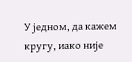У једном, да кажем кругу, иако није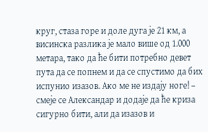круг, стаза горе и доле дуга је 21 км, а висинска разлика је мало више од 1.000 метара, тако да ће бити потребно девет пута да се попнем и да се спустимо да бих испунио изазов. Ако ме не издају ноге! – смеје се Александар и додаје да ће криза сигурно бити, али да изазов и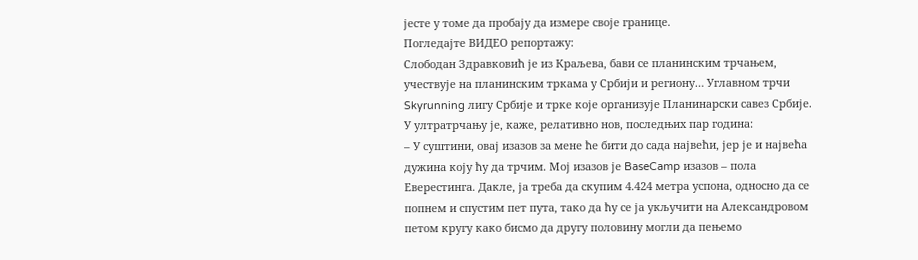јесте у томе да пробају да измере своје границе.
Погледајте ВИДЕО репортажу:
Слободан Здравковић је из Краљева, бави се планинским трчањем, учествује на планинским тркама у Србији и региону… Углавном трчи Skyrunning лигу Србије и трке које организује Планинарски савез Србије. У ултратрчању је, каже, релативно нов, последњих пар година:
– У суштини, овај изазов за мене ће бити до сада највећи, јер је и највећа дужина коју ћу да трчим. Мој изазов је BaseCamp изазов – пола Еверестинга. Дакле, ја треба да скупим 4.424 метра успона, односно да се попнем и спустим пет пута, тако да ћу се ја укључити на Александровом петом кругу како бисмо да другу половину могли да пењемо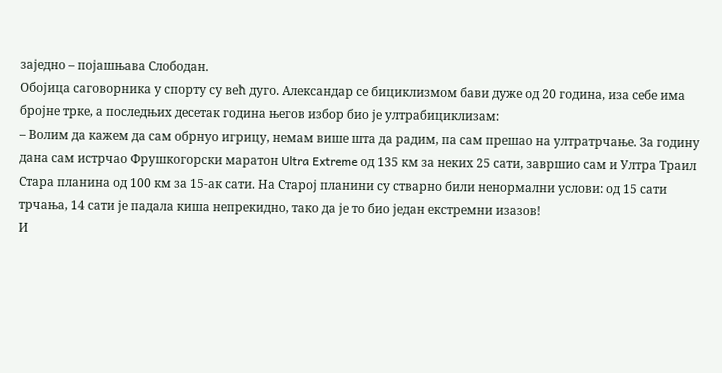заједно – појашњава Слободан.
Обојица саговорника у спорту су већ дуго. Александар се бициклизмом бави дуже од 20 година, иза себе има бројне трке, а последњих десетак година његов избор био је ултрабициклизам:
– Волим да кажем да сам обрнуо игрицу, немам више шта да радим, па сам прешао на ултратрчање. За годину дана сам истрчао Фрушкогорски маратон Ultra Extreme од 135 км за неких 25 сати, завршио сам и Ултра Траил Стара планина од 100 км за 15-ак сати. На Старој планини су стварно били ненормални услови: од 15 сати трчања, 14 сати је падала киша непрекидно, тако да је то био један екстремни изазов!
И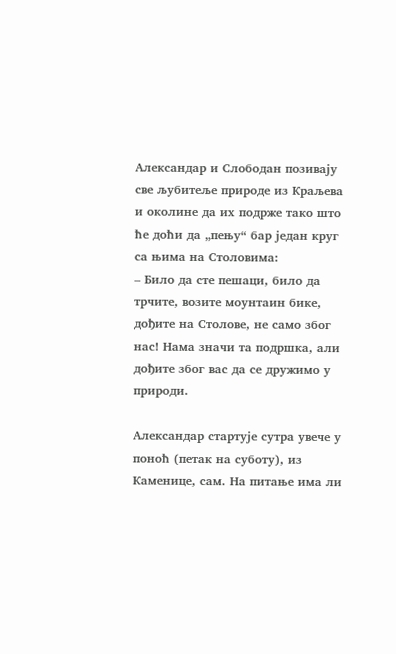Александар и Слободан позивају све љубитеље природе из Краљева и околине да их подрже тако што ће доћи да „пењу“ бар један круг са њима на Столовима:
– Било да сте пешаци, било да трчите, возите моунтаин бике, дођите на Столове, не само због нас! Нама значи та подршка, али дођите због вас да се дружимо у природи.

Александар стартује сутра увече у поноћ (петак на суботу), из Каменице, сам. На питање има ли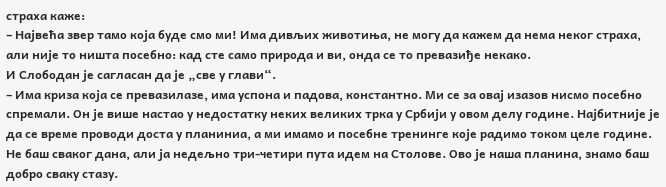страха каже:
– Највећа звер тамо која буде смо ми! Има дивљих животиња, не могу да кажем да нема неког страха, али није то ништа посебно: кад сте само природа и ви, онда се то превазиђе некако.
И Слободан је сагласан да је „све у глави“.
– Има криза која се превазилазе, има успона и падова, константно. Ми се за овај изазов нисмо посебно спремали. Он је више настао у недостатку неких великих трка у Србији у овом делу године. Најбитније је да се време проводи доста у планиниа, а ми имамо и посебне тренинге које радимо током целе године. Не баш сваког дана, али ја недељно три-четири пута идем на Столове. Ово је наша планина, знамо баш добро сваку стазу.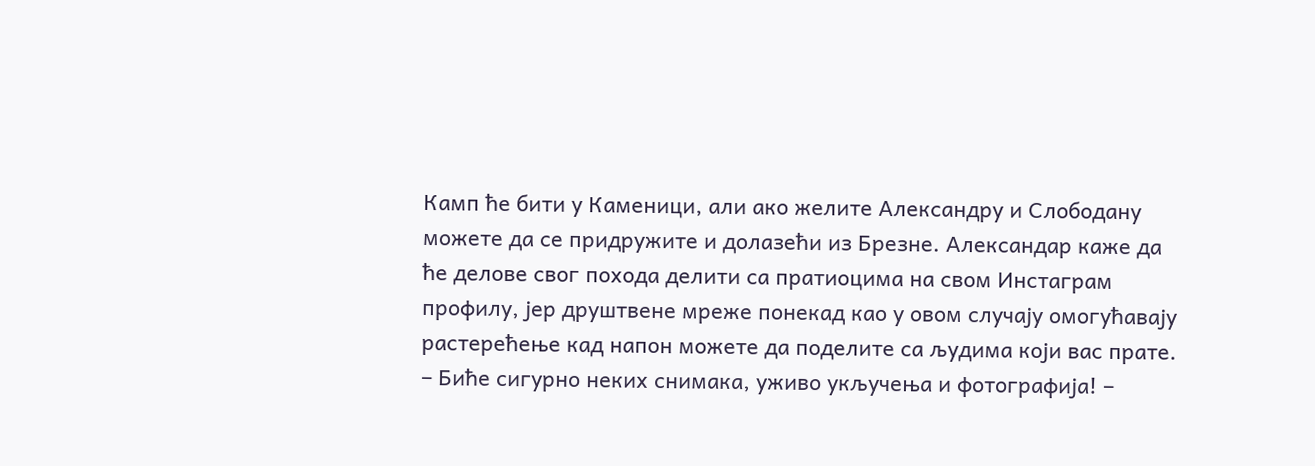Камп ће бити у Каменици, али ако желите Александру и Слободану можете да се придружите и долазећи из Брезне. Александар каже да ће делове свог похода делити са пратиоцима на свом Инстаграм профилу, јер друштвене мреже понекад као у овом случају омогућавају растерећење кад напон можете да поделите са људима који вас прате.
– Биће сигурно неких снимака, уживо укључења и фотографија! –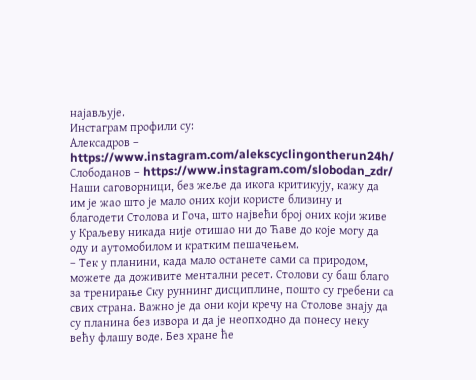најављује.
Инстаграм профили су:
Алексадров – https://www.instagram.com/alekscyclingontherun24h/
Слободанов – https://www.instagram.com/slobodan_zdr/
Наши саговорници, без жеље да икога критикују, кажу да им је жао што је мало оних који користе близину и благодети Столова и Гоча, што највећи број оних који живе у Краљеву никада није отишао ни до Ћаве до које могу да оду и аутомобилом и кратким пешачењем.
– Тек у планини, када мало останете сами са природом, можете да доживите ментални ресет. Столови су баш благо за тренирање Скy руннинг дисциплине, пошто су гребени са свих страна. Важно је да они који кречу на Столове знају да су планина без извора и да је неопходно да понесу неку већу флашу воде. Без хране ће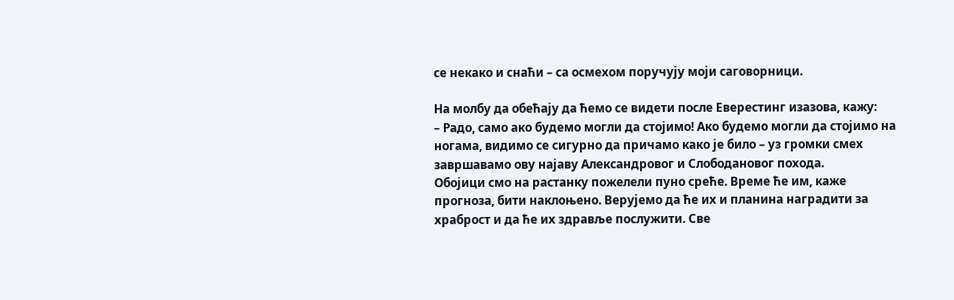се некако и снаћи – са осмехом поручују моји саговорници.

На молбу да обећају да ћемо се видети после Еверестинг изазова, кажу:
– Радо, само ако будемо могли да стојимо! Ако будемо могли да стојимо на ногама, видимо се сигурно да причамо како је било – уз громки смех завршавамо ову најаву Александровог и Слободановог похода.
Обојици смо на растанку пожелели пуно среће. Време ће им, каже прогноза, бити наклоњено. Верујемо да ће их и планина наградити за храброст и да ће их здравље послужити. Све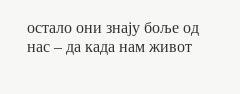остало они знају боље од нас – да када нам живот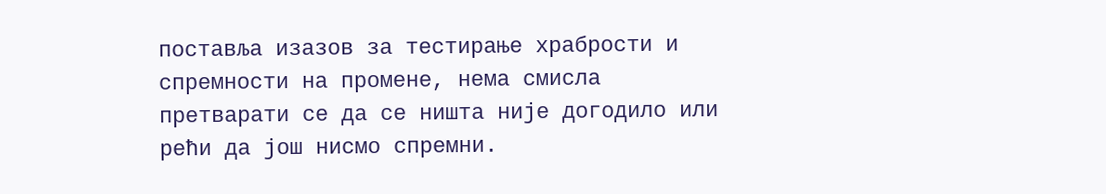поставља изазов за тестирање храбрости и спремности на промене, нема смисла претварати се да се ништа није догодило или рећи да још нисмо спремни.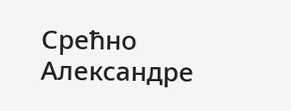Срећно Александре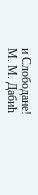и Слободане!
М. М. Дабић